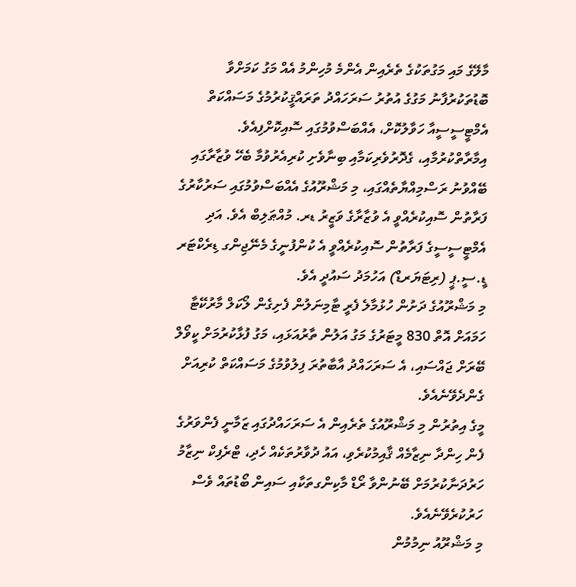މާލޭގެ މައި މަގުތަކުގެ ތެރެއިން އެންމެ މުހިންމު އެއް މަގު ކަމަށްވާ ބޮޑުތަކުރުފާނު މަގުގެ އުތުރު ސަރަހައްދު ތަރައްޤީކުރުމުގެ މަސައްކަތް އެމްޓީސީސީއާ ހަވާލުކޮށް، އެއްބަސްވުމުގައި ސޮއިކޮށްފިއެވެ.
އިމާރާތްކުރުމާއި، ގެދޮރުވެރިކަމާއި ބިނާވެށި ކުރިއެރުވުމާ ބެހޭ ވުޒާރާގައި ބޭއްވުނު ރަސްމިއްޔާތެއްގައި، މި މަޝްރޫއުގެ އެއްބަސްވުމުގައި ސަރުކާރުގެ ފަރާތުން ސޮއިކުރެއްވީ އެ ވުޒާރާގެ ވަޒީރު ޑރ. މުއްޠަލިބް އެވެ. އަދި އެމްޓީސީސީގެ ފަރާތުން ސޮއިކުރެއްވީ އެ ކުންފުނީގެ މެނޭޖިންގ ޑިރެކްޓަރ ޑީ.ސީ.ޕީ (ރިޓަޔަރޑް) އަހުމަދު ސައުދީ އެވެ.
މި މަޝްރޫއުގެ ދަށުން ހުޅުމާލެ ފެރީ ޓާމިނަލުން ފެށިގެން ލޯކަލް މާރުކޭޓާ ހަމައަށް އޮތް 830 މީޓަރުގެ މަގު އަލުން ތާރުއަޅައި، މަގު ފުޅާކުރުމަށް ކީވޯލް ބޭރަށް ޖައްސައި، އެ ސަރަހައްދު އާބާތުރަ ފިލުވުމުގެ މަސައްކަތް ކުރިއަށް ގެންދެވޭނެއެވެ.
މީގެ އިތުރުން މި މަޝްރޫއުގެ ތެރެއިން އެ ސަރަހައްދުގައި ޒަމާނީ ފެންވަރުގެ ފެން ހިންދާ ނިޒާމެއް ޤާއިމުކުރެވި، އައު ދުވާރުތަކެއް ހެދި، ޓްރެފިކް ނިޒާމު ހަރުދަނާކުރުމަށް ބޭނުންވާ ރޯޑް މާކިންގތަކާއި ސައިން ބޯޑުތައް ވެސް ހަރުކުރެވޭނެއެވެ.
މި މަޝްރޫއު ނިމުމުން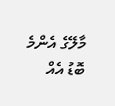މާލޭގެ އެންމެ ބޮޑު އެއް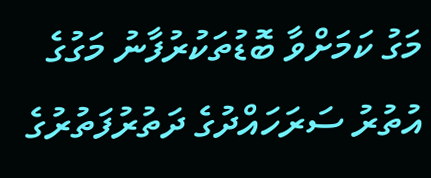މަގު ކަމަށްވާ ބޮޑުތަކުރުފާނު މަގުގެ އުތުރު ސަރަހައްދުގެ ދަތުރުފަތުރުގެ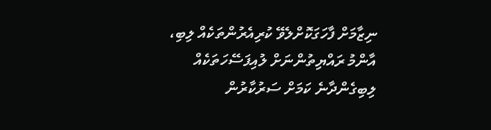ނިޒާމަށް ފާހަގަކޮށްލެވޭ ކުރިއެރުންތަކެއް ލިބި، އާންމު ރައްޔިތުންނަށް ލުއިފަސޭހަތަކެއް ލިބިގެންދާނެ ކަމަށް ސަރުކާރުން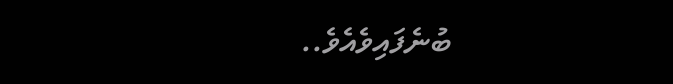ބުނެފައިވެއެވެ..